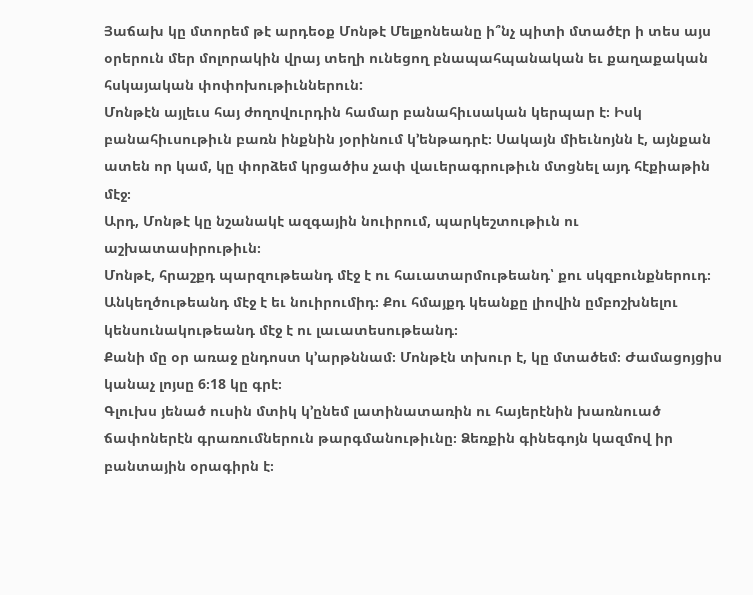Յաճախ կը մտորեմ թէ արդեօք Մոնթէ Մելքոնեանը ի՞նչ պիտի մտածէր ի տես այս օրերուն մեր մոլորակին վրայ տեղի ունեցող բնապահպանական եւ քաղաքական հսկայական փոփոխութիւններուն:
Մոնթէն այլեւս հայ ժողովուրդին համար բանահիւսական կերպար է։ Իսկ բանահիւսութիւն բառն ինքնին յօրինում կ՚ենթադրէ։ Սակայն միեւնոյնն է, այնքան ատեն որ կամ, կը փորձեմ կրցածիս չափ վաւերագրութիւն մտցնել այդ հէքիաթին մէջ։
Արդ, Մոնթէ կը նշանակէ ազգային նուիրում, պարկեշտութիւն ու աշխատասիրութիւն։
Մոնթէ, հրաշքդ պարզութեանդ մէջ է ու հաւատարմութեանդ՝ քու սկզբունքներուդ։ Անկեղծութեանդ մէջ է եւ նուիրումիդ։ Քու հմայքդ կեանքը լիովին ըմբոշխնելու կենսունակութեանդ մէջ է ու լաւատեսութեանդ։
Քանի մը օր առաջ ընդոստ կ՚արթննամ։ Մոնթէն տխուր է, կը մտածեմ։ Ժամացոյցիս կանաչ լոյսը 6։18 կը գրէ։
Գլուխս յենած ուսին մտիկ կ՚ընեմ լատինատառին ու հայերէնին խառնուած ճափոներէն գրառումներուն թարգմանութիւնը։ Ձեռքին գինեգոյն կազմով իր բանտային օրագիրն է։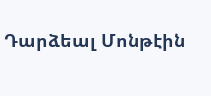Դարձեալ Մոնթէին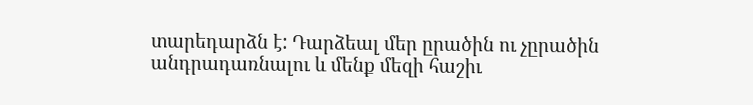տարեդարձն է: Դարձեալ մեր ըրածին ու չըրածին անդրադառնալու և մենք մեզի հաշիւ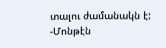տալու ժամանակն է:
-Մոնթէն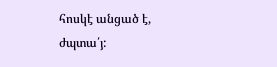հոսկէ անցած է, ժպտա՛յ: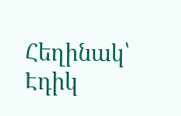Հեղինակ՝ Էդիկ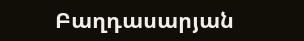Բաղդասարյան